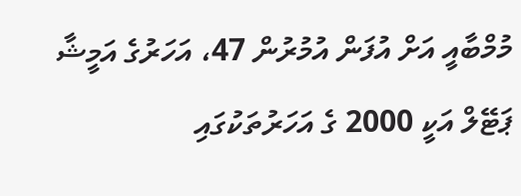މުމްބާއީ އަށް އުފަން އުމުރުން 47، އަހަރުގެ އަމީޝާ ޕަޓޭލް އަކީ 2000 ގެ އަހަރުތަކުގައި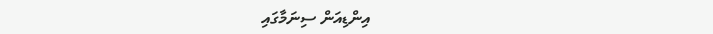އިންޑިއަން ސިނަމާގައި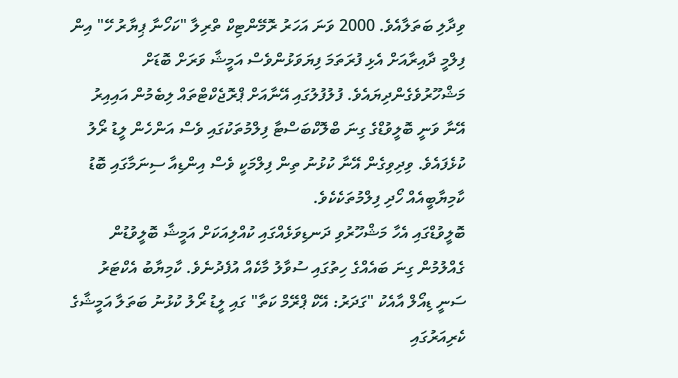ވިދާލި ބަތަލާއެވެ. 2000 ވަނަ އަހަރު ރޮމޭންޓިކް ތްރިލާ "ކަހޯނާ ޕިޔާރު ހޭ" އިން ފިލްމީ ދާއިރާއަށް އެޅި ފުރަތަމަ ފިޔަވަޅުންވެސް އަމީޝާ ވަރަށް ބޮޑަށް މަޝްހޫރުވެގެންދިޔައެވެ. ފުލުފުލުގައި އޭނާއަށް ޕްރޮޖެކްޓްތައް ލިބެމުން އައިއިރު އޭނާ ވަނީ ބޮލީވުޑްގެ ގިނަ ބްލޮކްބަސްޓާ ފިލްމުތަކުގައި ވެސް އަންހެން ލީޑު ރޯލު ކުޅެފައެވެ. ވިދިވިގެން އޭނާ ކުޅުނު ތިން ފިލްމަކީ ވެސް އިންޑިއާ ސިނަމާގައި ބޮޑު ކާމިޔާބީއެއް ހޯދި ފިލްމުތަކެކެވެ.
ބޮލީވުޑްގައި އެހާ މަޝްހޫރުވި ދަނޑިވަޅެއްގައި ކުއްލިއަކަށް އަމީޝާ ބޮލީވުޑުން ގެއްލުމުން ގިނަ ބައެއްގެ ހިތުގައި ސުވާލު މާކެއް އުފެދުނެވެ. ކާމިޔާބު އެކްޓަރު ސަނީ ޑިއޯލް އާއެކު "ގަދަރު: އޭކް ޕްރޭމް ކަތާ" ގައި ލީޑު ރޯލު ކުޅުނު ބަތަލާ އަމީޝާގެ ކެރިއަރުގައި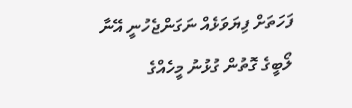ފަހަތަށް ފިޔަވަޅެއް ނަގަންޖެހުނީ އޭނާ ލޯބީގެ ގޮތުން ގުޅުނު މީހެއްގެ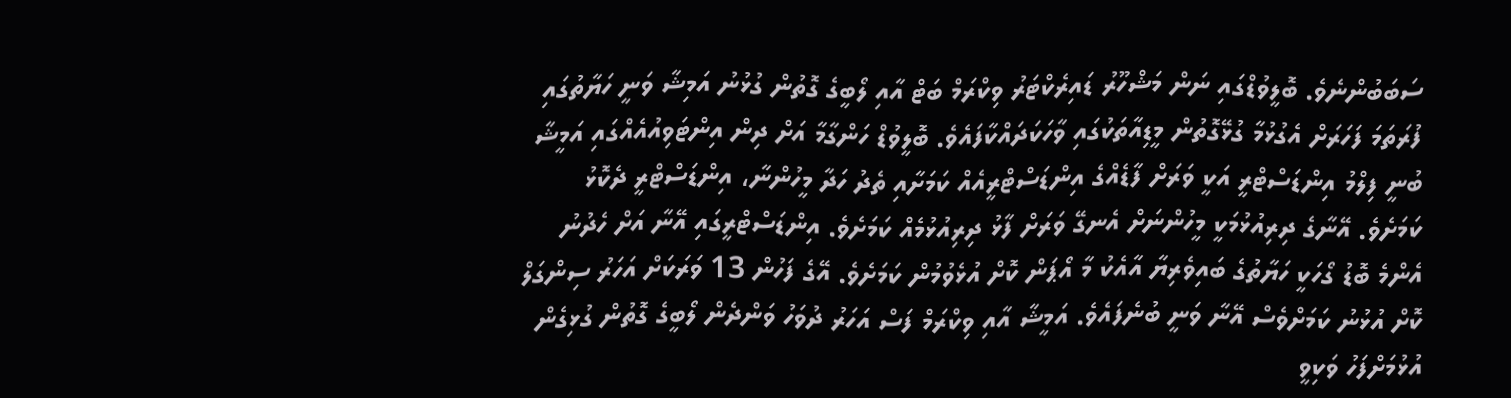ސަބަބުންނެވެ. ބޮލީވުޑްގައި ނަން މަޝްހޫރު ޑައިރެކްޓަރު ވިކްރަމް ބަޓް އާއި ލޯބީގެ ގޮތުން ގުޅުނު އަމިޝާ ވަނީ ހަޔާތުގައި ފުރަތަމަ ފަހަރަށް އެގުޅުމާ ގުޅޭގޮތުން މީޑިއާތަކުގައި ވާހަކަދައްކާފައެވެ. ބޮލީވުޑް ހަންގާމާ އަށް ދިން އިންޓަވިއުއެއްގައި އަމީޝާ ބުނީ ފިލްމު އިންޑަސްޓްރީ އަކީ ވަރަށް ފާޑެއްގެ އިންޑަސްޓްރީއެއް ކަމަށާއި ތެދު ހަދާ މީހުންނާ، އިންޑަސްޓްރީ ދެކޮޅު ކަމަށެވެ. އޭނާގެ ދިރިއުޅުމަކީ މީހުންނަށް އެނގޭ ވަރަށް ފާޅު ދިރިއުޅުމެއް ކަމަށެވެ. އިންޑަސްޓްރީގައި އޭނާ އަށް ހެދުނު އެންމެ ބޮޑު ގޯހަކީ ހަޔާތުގެ ބައިވެރިޔާ އާއެކު މާ އޯޕަން ކޮށް އުޅެވުމުން ކަމަށެވެ. އޭގެ ފަހުން 13 ވަރަކަށް އަހަރު ސިންގަލް ކޮށް އުޅުނު ކަމަށްވެސް އޭނާ ވަނީ ބުނެފައެވެ. އަމީޝާ އާއި ވިކްރަމް ފަސް އަހަރު ދުވަހު ވަންދެން ލޯބީގެ ގޮތުން ގުޅިގެން އުޅުމަށްފަހު ވަކިވީ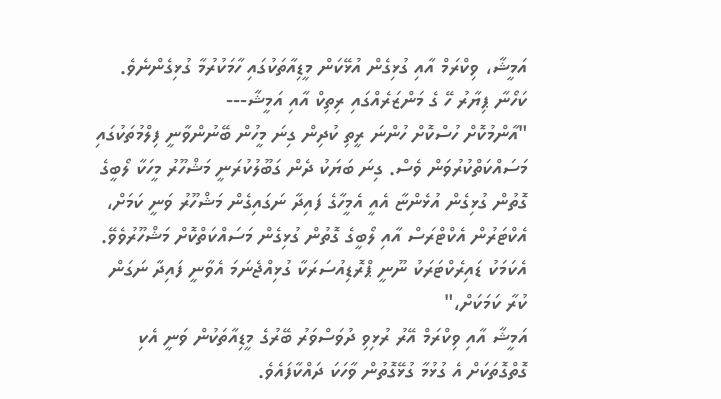އަމީޝާ، ވިކްރަމް އާއި ގުޅިގެން އުޅޭކަން މީޑިއާތަކުގައި ހާމަކުރުމާ ގުޅިގެންނެވެ.
ކަހޯނާ ޕިޔާރު ހޭ ގެ މަންޒަރެއްގައި ރިތިކް އާއި އަމީޝާ---
"އާންމުކޮށް ހުސްކޮށް ހުންނަ ރީތި ކުދިން ގިނަ މީހުން ބޭނުންވާނީ ފިލްމުތަކުގައި މަސައްކަތްކުރުވަން ވެސް. ގިނަ ބަޔަކު ދެން ގަބޫލުކުރަނީ މަޝްހޫރު މީހަކާ ލޯބީގެ ގޮތުން ގުޅިގެން އުޅެންޏާ އެއީ އެމީހާގެ ފައިދާ ނަގައިގެން މަޝްހޫރު ވަނީ ކަމަށް، އެކްޓަރުން އެކްޓްރަސް އާއި ލޯބީގެ ގޮތުން ގުޅިގެން މަސައްކަތްކޮށް މަޝްހޫރުވެވޭ. އެކަމަކު ޑައިރެކްޓަރަކު ނޫނީ ޕްރޮޑިއުސަރަކާ ގުޅިއްޖެނަމަ އެވާނީ ފައިދާ ނަގަން ކުރާ ކަމަކަށް،"
އަމީޝާ އާއި ވިކްރަމް އޭރު ރުޅިވި ދުވަސްވަރު ބޭރުގެ މީޑިއާތަކުން ވަނީ އެކި ގޮތްގޮތަކަށް އެ ގުޅުމާ ގުޅޭގޮތުން ވާހަކަ ދައްކާފައެވެ.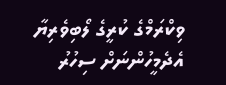ވިކްރަމްގެ ކުރީގެ ލޯބިވެރިޔާ އެދެމީހުންނަށް ސިހުރު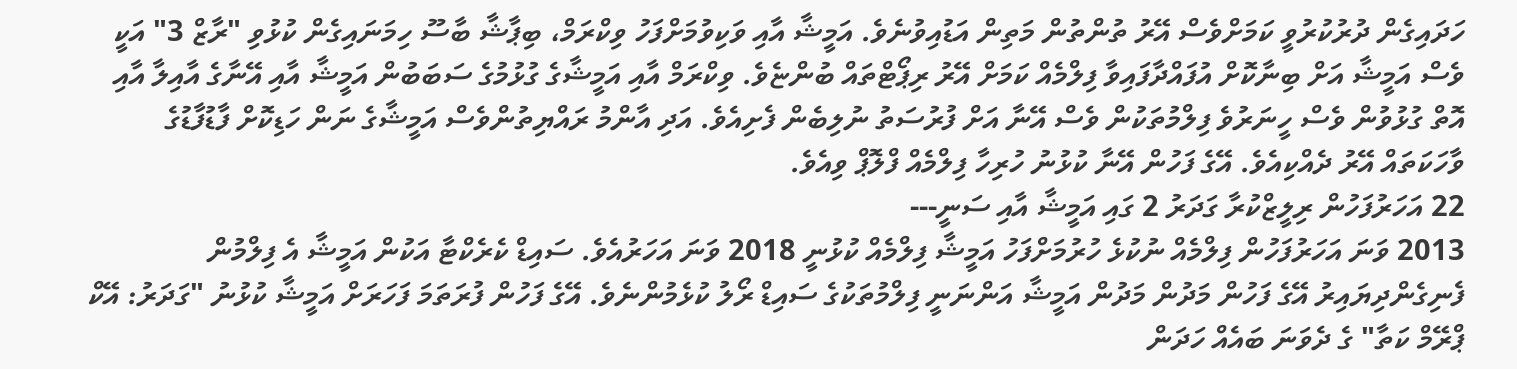ހަދައިގެން ދުރުކުރުވީ ކަމަށްވެސް އޭރު ތުންތުން މަތިން އަޑުއިވުނެވެ. އަމީޝާ އާއި ވަކިވުމަށްފަހު ވިކްރަމް، ބިޕާޝާ ބާސޫ ހިމަނައިގެން ކުޅުވި "ރާޒް 3" އަކީ ވެސް އަމީޝާ އަށް ބިނާކޮށް އުފައްދާފައިވާ ފިލްމެއް ކަމަށް އޭރު ރިޕޯޓްތައް ބުންޏެވެ. ވިކްރަމް އާއި އަމީޝާގެ ގުޅުމުގެ ސަބަބުން އަމީޝާ އާއި އޭނާގެ އާއިލާ އާއި އޮތް ގުޅުވުން ވެސް ހީނަރުވެ ފިލްމުތަކުން ވެސް އޭނާ އަށް ފުރުސަތު ނުލިބެން ފެށިއެވެ. އަދި އާންމު ރައްޔިތުންވެސް އަމީޝާގެ ނަން ހަޑިކޮށް ފާޑުފާޑުގެ ވާހަކަތައް އޭރު ދެއްކިއެވެ. އޭގެ ފަހުން އޭނާ ކުޅުނު ހުރިހާ ފިލްމެއް ފްލޮޕް ވިއެވެ.
22 އަހަރުފަހުން ރިލީޒްކުރާ ގަދަރު 2 ގައި އަމީޝާ އާއި ސަނީ---
2013 ވަނަ އަހަރުފަހުން ފިލްމެއް ނުކުޅެ ހުރުމަށްފަހު އަމީޝާ ފިލްމެއް ކުޅުނީ 2018 ވަނަ އަހަރުއެވެ. ސައިޑް ކެރެކްޓާ އަކުން އަމީޝާ އެ ފިލްމުން ފެނިގެންދިޔައިރު އޭގެ ފަހުން މަދުން މަދުން އަމީޝާ އަންނަނީ ފިލްމުތަކުގެ ސައިޑް ރޯލު ކުޅެމުންނެވެ. އޭގެ ފަހުން ފުރަތަމަ ފަހަރަށް އަމީޝާ ކުޅުނު "ގަދަރު: އޭކް ޕްރޭމް ކަތާ" ގެ ދެވަނަ ބައެއް ހަދަން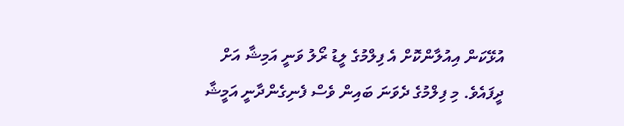އުޅޭކަން އިއުލާންކޮށް އެ ފިލްމުގެ ލީޑު ރޯލު ވަނީ އަމިޝާ އަށް ދީފައެވެ. މި ފިލްމުގެ ދެވަނަ ބައިން ވެސް ފެނިގެންދާނީ އަމީޝާ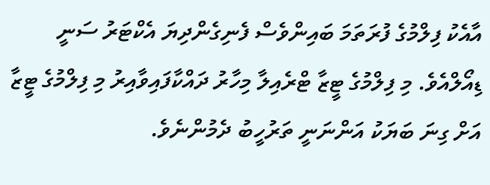އާއެކު ފިލްމުގެ ފުރަތަމަ ބައިންވެސް ފެނިގެންދިޔަ އެކްޓަރު ސަނީ ޑިއޯލްއެވެ. މި ފިލްމުގެ ޓީޒާ ޓްރެއިލާ މިހާރު ދައްކާފައިވާއިރު މި ފިލްމުގެ ޓީޒާ އަށް ގިނަ ބަޔަކު އަންނަނީ ތަރުހީބު ދެމުންނެވެ.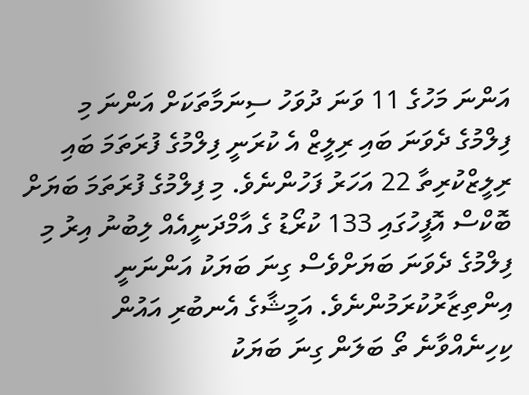އަންނަ މަހުގެ 11 ވަނަ ދުވަހު ސިނަމާތަކަށް އަންނަ މި ފިލްމުގެ ދެވަނަ ބައި ރިލީޒް އެ ކުރަނީ ފިލްމުގެ ފުރަތަމަ ބައި ރިލީޒްކުރިތާ 22 އަހަރު ފަހުންނެވެ. މި ފިލްމުގެ ފުރަތަމަ ބަޔަށް ބޮކްސް އޮފީހުގައި 133 ކުރޯޑު ގެ އާމްދަނީއެއް ލިބުނު އިރު މި ފިލްމުގެ ދެވަނަ ބަޔަށްވެސް ގިނަ ބަޔަކު އަންނަނީ އިންތިޒާރުކުރަމުންނެވެ. އަމީޝާގެ އެނބުރި އައުން ކިހިނެއްވާނެ ތޯ ބަލަން ގިނަ ބަޔަކު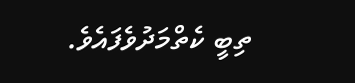ތިބީ ކެތްމަދުވެފައެވެ.